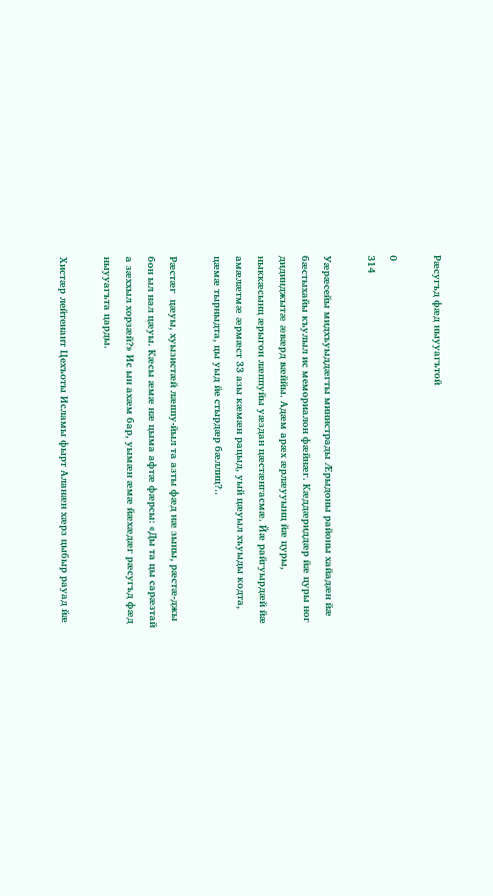Рæсугъд фæд ныууагътой

0
314

Уæрæсейы мидхъуыддæгты министрады Æрыдоны районы хайадæн йæ бæстыхайы къулыл ис мемориалон фæйнæг. Кæддæриддæр йæ цуры ног дидинджытæ æвæрд вæййы. Адæм арæх æрлæууынц йæ цуры, ныккæсынц æрыгон лæппуйы уæздан цæстæнгасмæ. Йæ райгуырдæй йæ амæлæтмæ æрмæст 33 азы кæмæн рацыд, уый цæуыл хъуыды кодта, цæмæ тырныдта, цы уыд йе стырдæр бæллиц?..

Рæстæг  цæуы, хуызистæй лæппу-йыл та азты фæд нæ зыны, рæстæ-джы бон ыл нал цæуы. Кæсы æмæ нæ цыма афтæ фæрсы: «Ды та цы сарæзтай а зæххыл хорзæй?» Ис ын ахæм бар, уымæн æмæ йæхæдæг рæсугъд фæд ныууагъта царды.

Хистæр лейтенант Цехъоты Исламы фырт Аланæн хæрз цыбыр рауад йæ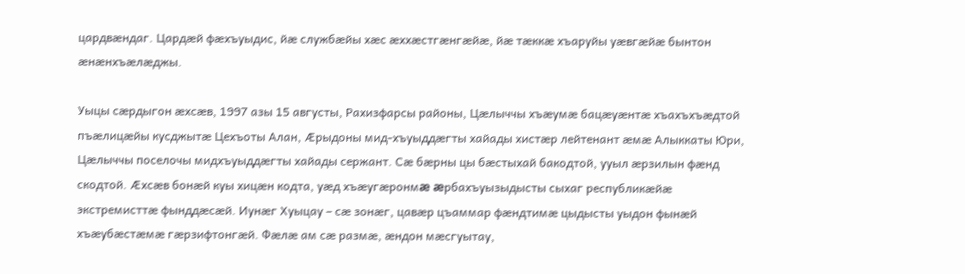цардвæндаг. Цардæй фæхъуыдис, йæ службæйы хæс æххæстгæнгæйæ, йæ тæккæ хъаруйы уæвгæйæ бынтон æнæнхъæлæджы.

Уыцы сæрдыгон æхсæв, 1997 азы 15 августы, Рахизфарсы районы, Цæлыччы хъæумæ бацæуæнтæ хъахъхъæдтой пъæлицæйы кусджытæ Цехъоты Алан, Æрыдоны мид-хъуыддæгты хайады хистæр лейтенант æмæ Алыккаты Юри, Цæлыччы поселочы мидхъуыддæгты хайады сержант. Сæ бæрны цы бæстыхай бакодтой, ууыл æрзилын фæнд скодтой. Æхсæв бонæй куы хицæн кодта, уæд хъæугæронмæ æрбахъуызыдысты сыхаг республикæйæ экстремисттæ фынддæсæй. Иунæг Хуыцау – сæ зонæг, цавæр цъаммар фæндтимæ цыдысты уыдон фынæй хъæубæстæмæ гæрзифтонгæй. Фæлæ ам сæ размæ, æндон мæсгуытау,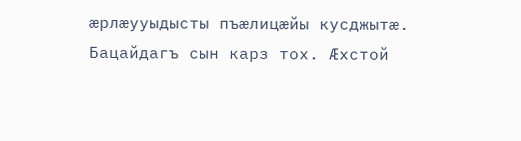æрлæууыдысты пъæлицæйы кусджытæ. Бацайдагъ сын карз тох. Æхстой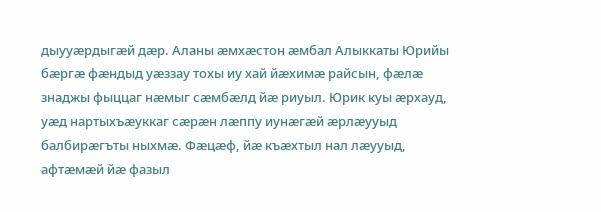дыууæрдыгæй дæр. Аланы æмхæстон æмбал Алыккаты Юрийы бæргæ фæндыд уæззау тохы иу хай йæхимæ райсын, фæлæ знаджы фыццаг нæмыг сæмбæлд йæ риуыл. Юрик куы æрхауд, уæд нартыхъæуккаг сæрæн лæппу иунæгæй æрлæууыд балбирæгъты ныхмæ. Фæцæф, йæ къæхтыл нал лæууыд, афтæмæй йæ фазыл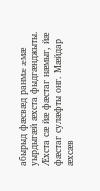абырыд фæсвæд ранмæ æмæ уырдыгæй æхста фыдгæнджыты. Æхста сæ йæ фæстаг нæмыг, йæ фæстаг сулæфты онг. Мæйдар æхсæв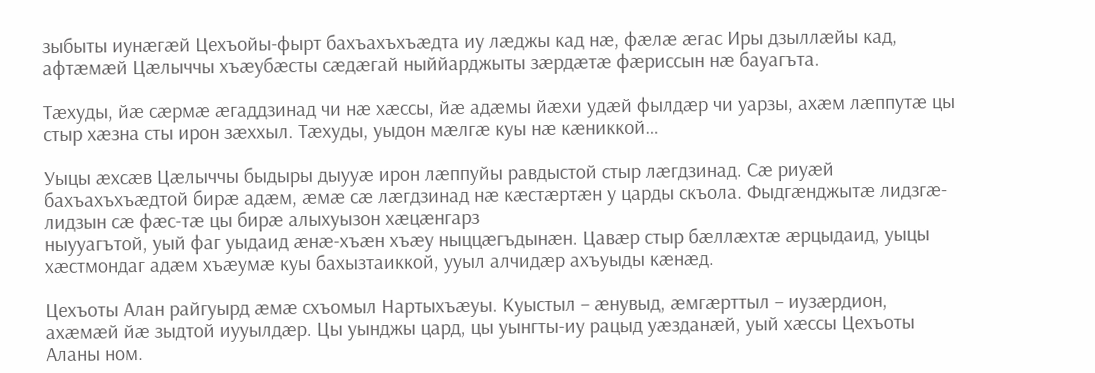зыбыты иунæгæй Цехъойы-фырт бахъахъхъæдта иу лæджы кад нæ, фæлæ æгас Иры дзыллæйы кад, афтæмæй Цæлыччы хъæубæсты сæдæгай ныййарджыты зæрдæтæ фæриссын нæ бауагъта.

Тæхуды, йæ сæрмæ æгаддзинад чи нæ хæссы, йæ адæмы йæхи удæй фылдæр чи уарзы, ахæм лæппутæ цы стыр хæзна сты ирон зæххыл. Тæхуды, уыдон мæлгæ куы нæ кæниккой…

Уыцы æхсæв Цæлыччы быдыры дыууæ ирон лæппуйы равдыстой стыр лæгдзинад. Сæ риуæй бахъахъхъæдтой бирæ адæм, æмæ сæ лæгдзинад нæ кæстæртæн у царды скъола. Фыдгæнджытæ лидзгæ-лидзын сæ фæс-тæ цы бирæ алыхуызон хæцæнгарз
ныууагътой, уый фаг уыдаид æнæ-хъæн хъæу ныццæгъдынæн. Цавæр стыр бæллæхтæ æрцыдаид, уыцы хæстмондаг адæм хъæумæ куы бахызтаиккой, ууыл алчидæр ахъуыды кæнæд.

Цехъоты Алан райгуырд æмæ схъомыл Нартыхъæуы. Куыстыл – æнувыд, æмгæрттыл – иузæрдион, ахæмæй йæ зыдтой иууылдæр. Цы уынджы цард, цы уынгты-иу рацыд уæзданæй, уый хæссы Цехъоты Аланы ном.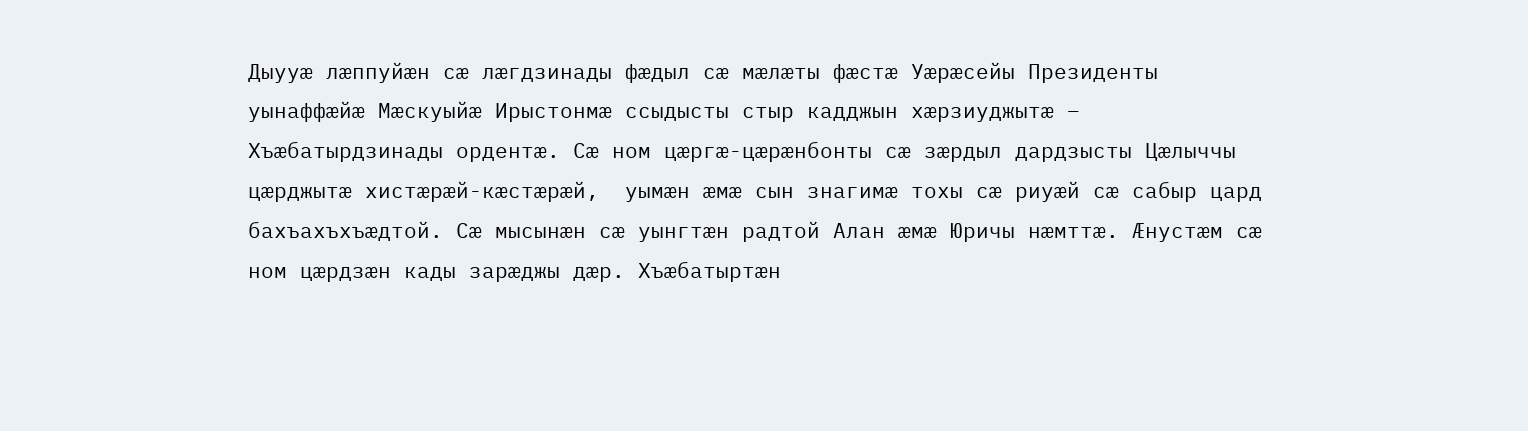Дыууæ лæппуйæн сæ лæгдзинады фæдыл сæ мæлæты фæстæ Уæрæсейы Президенты уынаффæйæ Мæскуыйæ Ирыстонмæ ссыдысты стыр кадджын хæрзиуджытæ – Хъæбатырдзинады ордентæ. Сæ ном цæргæ-цæрæнбонты сæ зæрдыл дардзысты Цæлыччы цæрджытæ хистæрæй-кæстæрæй,  уымæн æмæ сын знагимæ тохы сæ риуæй сæ сабыр цард бахъахъхъæдтой. Сæ мысынæн сæ уынгтæн радтой Алан æмæ Юричы нæмттæ. Æнустæм сæ ном цæрдзæн кады зарæджы дæр. Хъæбатыртæн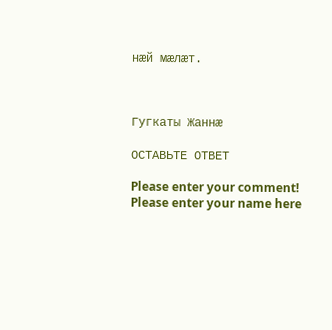нæй мæлæт.



Гугкаты Жаннæ

ОСТАВЬТЕ ОТВЕТ

Please enter your comment!
Please enter your name here